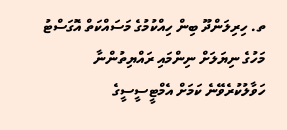ތ. ހިރިލަންދޫ ބިން ހިއްކުމުގެ މަސައްކަތް އޮގަސްޓު މަހުގެ ނިޔަލަށް ނިންމައި ރައްޔިތުންނާ ހަވާލުކުރެވޭނެ ކަމަށް އެމްޓީސީސީގެ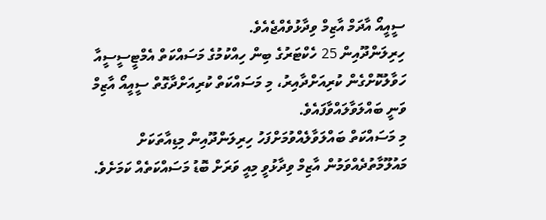ސީއީއޯ އާދަމް އާޒިމް ވިދާޅުވެއްޖެއެވެ.
ހިރިލަންދޫއިން 25 ހެކްޓަރުގެ ބިން ހިއްކުމުގެ މަސައްކަތް އެމްޓީސީސީއާ ހަވާލުކޮށްގެން ކުރިއަށްދާއިރު، މި މަސައްކަތް ކުރިއަށްދާގޮތް ސީއީއޯ އާޒިމް ވަނީ ބައްލަވާލައްވާފައެވެ.
މި މަސައްކަތް ބައްލަވާލެއްވުމަށްފަހު ހިރިލަންދޫއިން މިޑިއާތަކަށް މައުލޫމާތުދެއްވަމުން އާޒިމް ވިދާޅުވީ މިއީ ވަރަށް ބޮޑު މަސައްކަތެއް ކަމަށެވެ.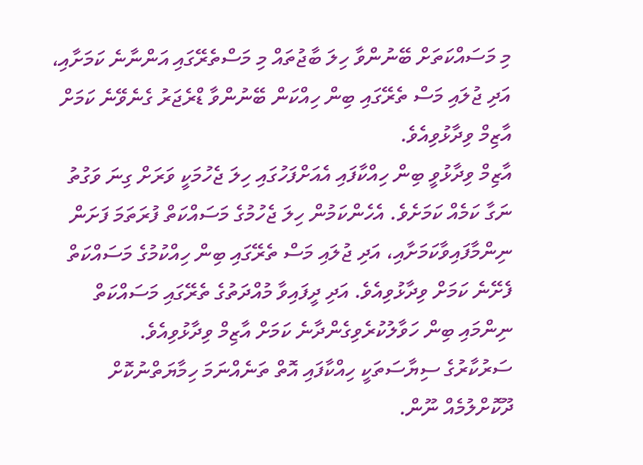މި މަސައްކަތަށް ބޭނުންވާ ހިލަ ބާޖުތައް މި މަސްތެރޭގައި އަންނާނެ ކަމަށާއި، އަދި ޖުލައި މަސް ތެރޭގައި ބިން ހިއްކަން ބޭނުންވާ ޑްރެޖަރު ގެނެވޭނެ ކަމަށް އާޒިމް ވިދާޅުވިއެވެ.
އާޒިމް ވިދާޅުވީ ބިން ހިއްކާފައި އެއަށްފަހުގައި ހިލަ ޖެހުމަކީ ވަރަށް ގިނަ ވަގުތު ނަގާ ކަމެއް ކަމަށެވެ. އެހެންކަމުން ހިލަ ޖެހުމުގެ މަސައްކަތް ފުރަތަމަ ފަށަން ނިންމާފައިވާކަމަށާއި، އަދި ޖުލައި މަސް ތެރޭގައި ބިން ހިއްކުމުގެ މަސައްކަތް ފެށޭނެ ކަމަށް ވިދާޅުވިއެވެ. އަދި ދީފައިވާ މުއްދަތުގެ ތެރޭގައި މަސައްކަތް ނިންމައި ބިން ހަވާލުކުރެވިގެންދާނެ ކަމަށް އާޒިމް ވިދާޅުވިއެވެ.
ސަރުކާރުގެ ސިޔާސަތަކީ ހިއްކާފައި އޮތް ތަނެއްނަމަ ހިމާޔަތްނުކޮށް ދޫކޮށްލުމެއް ނޫން.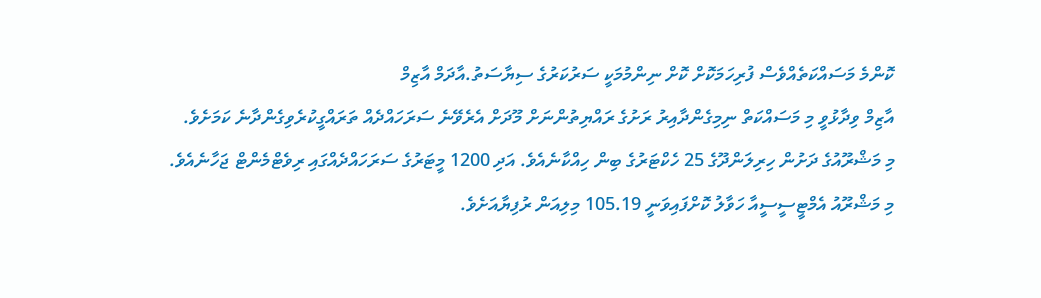ކޮންމެ މަސައްކަތެއްވެސް ފުރިހަމަކޮށް ކޮށް ނިންމުމަކީ ސަރުކަރުގެ ސިޔާސަތު.އާދަމް އާޒިމް
އާޒިމް ވިދާޅުވީ މި މަސައްކަތް ނިމިގެންދާއިރު ރަށުގެ ރައްޔިތުންނަށް މޫދަށް އެރެވޭނެ ސަރަހައްދެއް ތަރައްގީކުރެވިގެންދާނެ ކަމަށެވެ.
މި މަޝްރޫއުގެ ދަށުން ހިރިލަންދޫގެ 25 ހެކްޓަރުގެ ބިން ހިއްކާނެއެވެ. އަދި 1200 މީޓަރުގެ ސަރަހައްދެއްގައި ރިވެޓްމެންޓް ޖަހާނެއެވެ.
މި މަޝްރޫއު އެމްޓީސީސީއާ ހަވާލު ކޮށްފައިވަނީ 105.19 މިލިއަން ރުފިޔާއަށެވެ.